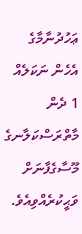ޢަހުދުނާމާގެ އެހެން ނަކަލެއް
1 ދެން މާތްރަސްކަލާނގެ މޫސާގެފާނަށް ވަޙީކުރެއްވިއެވެ.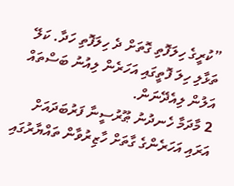”ކުރީގެ ހިލަފޮތި ގޮތަށް ދެ ހިލަފޮތި ހަދާ. ކަލޭ ތަޅާލި ހިލަ ފޮތީގައި އަހަރެން ލިއުނު ބަސްތައް އަލުން ލިއެދޭނަން.
2 މާދަމާ ހެނދުނު ޠޫރުސީނާ ފަރުބަދައަށް އަރައި އަހަރެންގެ ގާތަށް ހާޒިރުވާން ތައްޔާރުގައި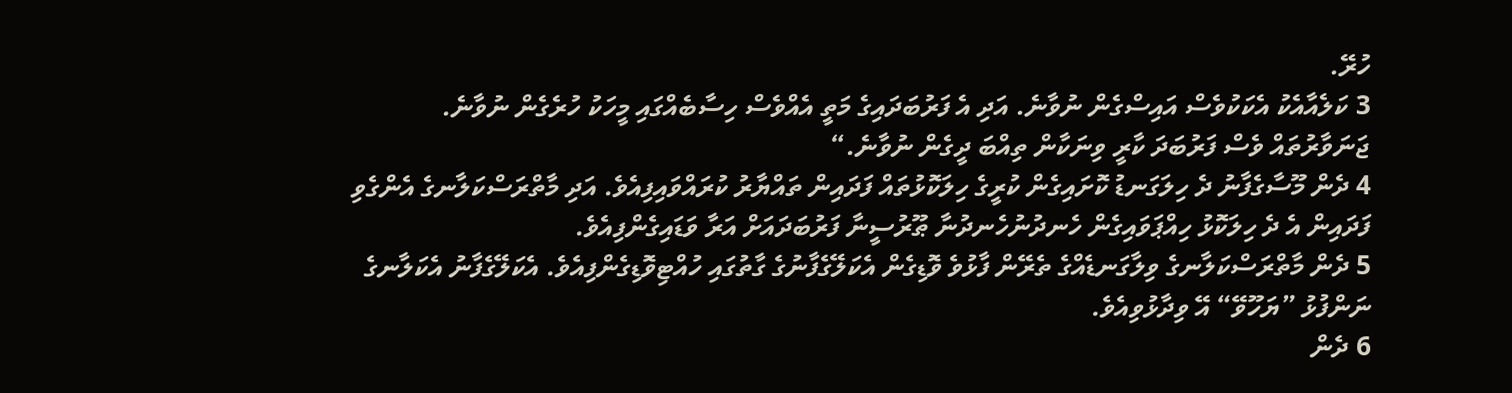ހުރޭ.
3 ކަލެއާއެކު އެކަކުވެސް އައިސްގެން ނުވާނެ. އަދި އެ ފަރުބަދައިގެ މަތީ އެއްވެސް ހިސާބެއްގައި މީހަކު ހުރެގެން ނުވާނެ. ޖަނަވާރުތައް ވެސް ފަރުބަދަ ކާރީ ވިނަކާން ތިއްބަ ދީގެން ނުވާނެ.“
4 ދެން މޫސާގެފާނު ދެ ހިލަގަނޑު ކޮށައިގެން ކުރީގެ ހިލަކޮޅުތައް ފަދައިން ތައްޔާރު ކުރައްވައިފިއެވެ. އަދި މާތްރަސްކަލާނގެ އެންގެވި ފަދައިން އެ ދެ ހިލަކޮޅު ހިއްޕަވައިގެން ހެނދުނުހެނދުނާ ޠޫރުސީނާ ފަރުބަދައަށް އަރާ ވަޑައިގެންފިއެވެ.
5 ދެން މާތްރަސްކަލާނގެ ވިލާގަނޑެއްގެ ތެރޭން ފާޅުވެ ވޮޑިގެން އެކަލޭގެފާނުގެ ގާތުގައި ހުއްޓިވޮޑިގެންފިއެވެ. އެކަލޭގެފާނު އެކަލާނގެ ނަންފުޅު ”ޔަހޫވޭ“ އޭ ވިދާޅުވިއެވެ.
6 ދެން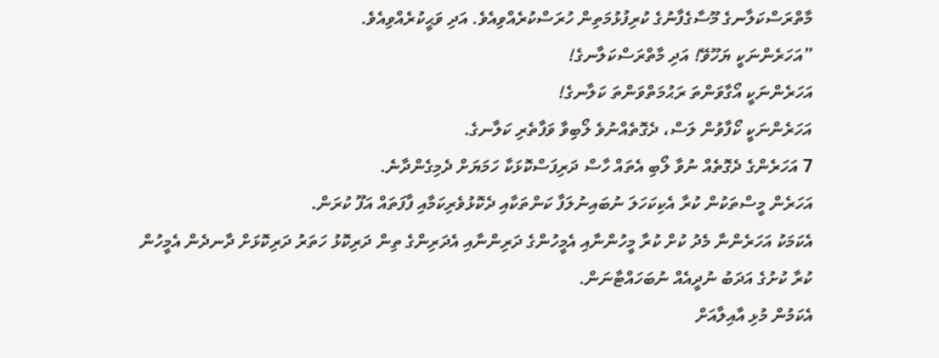މާތްރަސްކަލާނގެ މޫސާގެފާނުގެ ކުރިފުޅުމަތިން ހުރަސްކުރެއްވިއެވެ. އަދި ވަޙީކުރެއްވިއެވެ.
”އަހަރެންނަކީ ޔަހޫވޭ! އަދި މާތްރަސްކަލާނގެ!
އަހަރެންނަކީ އޯގާވަންތަ ރަޙުމަތްވަންތަ ކަލާނގެ!
އަހަރެންނަކީ ކޯފާވުން ލަސް، ދެގޮތެއްނުވެ ލޯބިވާ ވަފާތެރި ކަލާނގެ.
7 އަހަރެންގެ ދެގޮތެއް ނުވާ ލޯބި އެތައް ހާސް ދަރިފަސްކޮޅަކާ ހަމަޔަށް ދެމިގެންދާނެ.
އަހަރެން މީސްތަކުން ކުރާ އެކިކަހަލަ ނުބައިނުލަފާ ކަންތަކާއި ދެކޮޅުވެރިކަމާއި ފާފަތައް އަފޫ ކުރަން.
އެކަމަކު އަހަރެންނާ މެދު ކުށް ކުރާ މީހުންނާއި އެމީހުންގެ ދަރިންނާއި އެދަރިންގެ ތިން ދަރިކޮޅު ހަތަރު ދަރިކޮޅަށް ދާނދެން އެމީހުން ކުރާ ކުށުގެ އަދަބު ނުދީއެއް ނުބަހައްޓާނަން.
އެކަމުން މުޅި އާއިލާއަށް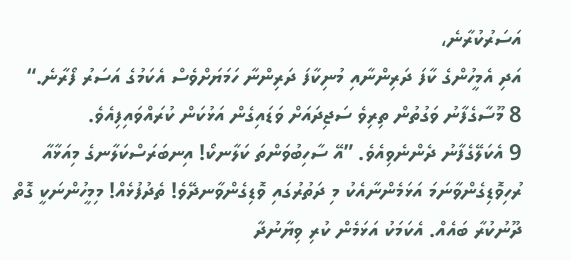އަސަރުކުރާނެ،
އަދި އެމީހުންގެ ކާފަ ދަރިންނާއި މުނިކާފަ ދަރިންނާ ހަމަޔަށްވެސް އެކަމުގެ އަސަރު ފޯރާނެ.“
8 މޫސާގެފާނު ވަގުތުން ތިރިވެ ސަޖިދައަށް ވަޑައިގެން އަޅުކަން ކުރައްވައިފިއެވެ.
9 އެކަލޭގެފާނު ދެންނެވިއެވެ. ”އޭ ސާހިބުވަންތަ ކަލާނކޯ! އިނބަރަސްކަލާނގެ މިއަޅާއާ ރުހިވޮޑިގެންވާނަމަ އަޅަމެންނާއެކު މި ދަތުރުގައި ވޮޑިގެންވާނދޭވެ! ތެދުފުޅެއް! މިމީހުންނަކީ ގޮތް ދޫނުކުރާ ބައެއް. އެކަމަކު އަޅަމެން ކުރި ވިޔާނުދާ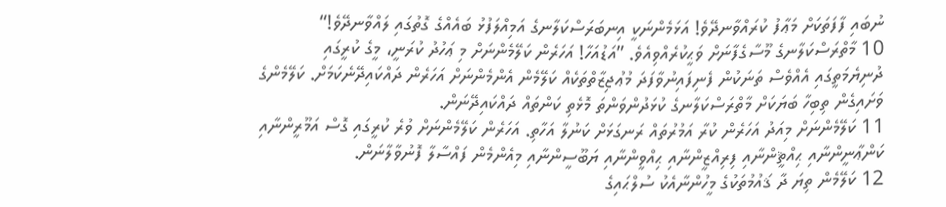ނުބައި ފާފަތަކަށް މަޢާފު ކުރައްވާނދޭވެ! އަޅަމެންނަކީ އިނބަރަސްކަލާނގެ އަމިއްލަފުޅު ބައެއްގެ ގޮތުގައި ލައްވާނދޭވެ!“
10 މާތްރަސްކަލާނގެ މޫސާގެފާނަށް ވަޙީކުރެއްވިއެވެ. ”އަޑުއަހާ! އަހަރެން ކަލޭމެންނަށް މި ޢަހުދު ކުރަނީ، މީގެ ކުރީގައި ދުނިޔެމަތީގައި އެއްވެސް ތަނަކުން ފެނިފައިނުވާފަދަ މުޢުޖިޒާތްތަކެއް ކަލޭމެން އެންމެންނަށް އަހަރެން ދައްކައިދޭނެކަމަށް. ކަލޭމެންގެ ވަށައިގެން ތިބިހާ ބަޔަކަށް މާތްރަސްކަލާނގެ ކުޅަދުންވަންތަ މޮޅެތި ކަންތައް ދައްކައިދޭނަން.
11 ކަލޭމެންނަށް މިއަދު އަހަރެން ކުރާ އަމުރުތައް ރަނގަޅަށް ކަނުލާ އަހާތި. އަހަރެން ކަލޭމެންނަށް ވުރެ ކުރީގައި ގޮސް އަމޫރީންނާއި ކަންޢާނީންނާއި ޙިއްޘީންނާއި ފިރިއްޒީންނާއި ޙިއްވީންނާއި ޔަބޫސީންނާއި މިއެންމެން ފައްސާލާ ފޮނުވާލާނަން.
12 ކަލޭމެން ތިޔަ ދާ ޤައުމުތަކުގެ މީހުންނާއެކު ސުލްޙައިގެ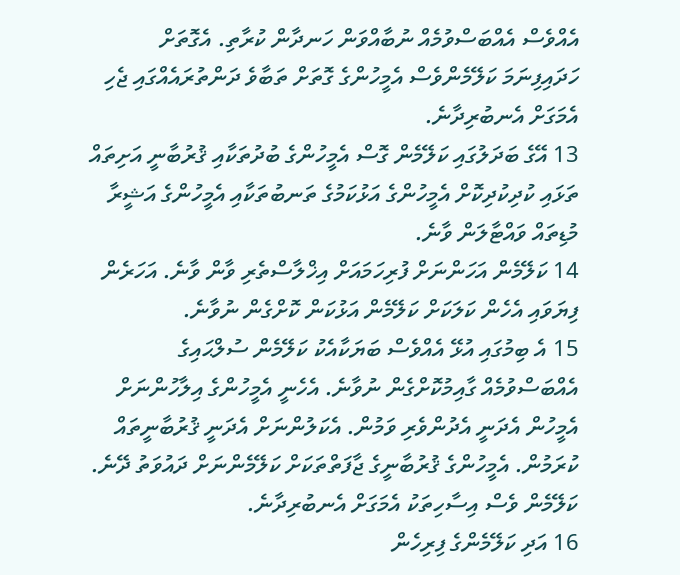އެއްވެސް އެއްބަސްވުމެއް ނުބާއްވަން ހަނދާން ކުރާތި. އެގޮތަށް ހަދައިފިނަމަ ކަލޭމެންވެސް އެމީހުންގެ ގޮތަށް ތަބާވެ ދަންތުރައެއްގައި ޖެހި އެމަގަށް އެނބުރިދާނެ.
13 އޭގެ ބަދަލުގައި ކަލޭމެން ގޮސް އެމީހުންގެ ބުދުތަކާއި ޤުރުބާނީ އަށިތައް ތަޅައި ކުދިކުދިކޮށް އެމީހުންގެ އަޅުކަމުގެ ތަނބުތަކާއި އެމީހުންގެ އަޝީރާ މުޑިތައް ވައްޓާލަން ވާނެ.
14 ކަލޭމެން އަހަންނަށް ފުރިހަމައަށް އިޚްލާސްތެރި ވާން ވާނެ. އަހަރެން ފިޔަވައި އެހެން ކަލަކަށް ކަލޭމެން އަޅުކަން ކޮށްގެން ނުވާނެ.
15 އެ ބިމުގައި އުޅޭ އެއްވެސް ބަޔަކާއެކު ކަލޭމެން ސުލްޙައިގެ އެއްބަސްވުމެއް ގާއިމުކޮށްގެން ނުވާނެ. އެހެނީ އެމީހުންގެ އިލާހުންނަށް އެމީހުން އެދަނީ އެދުންވެރި ވަމުން. އެކަލުންނަށް އެދަނީ ޤުރުބާނީތައް ކުރަމުން. އެމީހުންގެ ޤުރުބާނީގެ ޖާފަތްތަކަށް ކަލޭމެންނަށް ދައުވަތު ދޭނެ. ކަލޭމެން ވެސް އިސާހިތަކު އެމަގަށް އެނބުރިދާނެ.
16 އަދި ކަލޭމެންގެ ފިރިހެން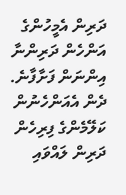ދަރިން އެމީހުންގެ އަންހެން ދަރިންނާ އިންނަން ފަށާފާނެ. ދެން އެއަންހެނުން ކަލޭމެންގެ ފިރިހެން ދަރިން ލައްވައި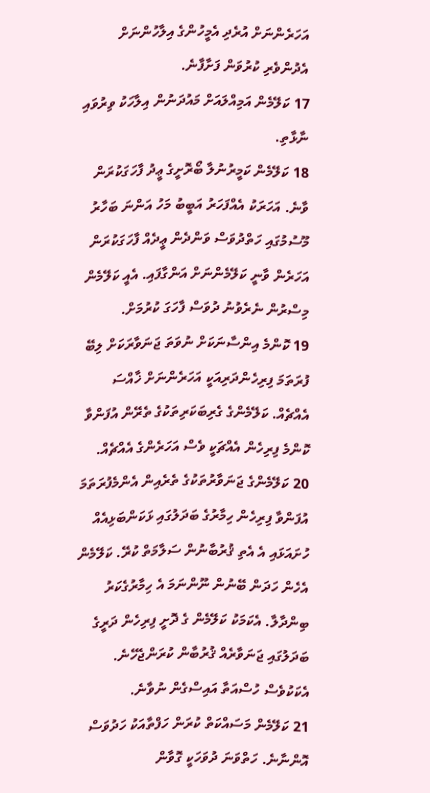އަހަރެންނަށް އުރެދި އެމީހުންގެ އިލާހުންނަށް އެދުންވެރި ކުރުވަން ފަށާފާނެ.
17 ކަލޭމެން އަމިއްލައަށް މައުދަނުން އިލާހަކު ވިރުވައި ނާޅާތި.
18 ކަލޭމެން ކަމީރުނުލާ ބޯރޮށީގެ ޢީދު ފާހަގަކުރަން ވާނެ. އަހަރަކު އެއްފަހަރު އަބީބު މަހު އަންނަ ބަހާރު މޫސުމުގައި ހަތްދުވަސް ވަންދެން ޢީދެއް ފާހަގަކުރަން އަހަރެން ވާނީ ކަލޭމެންނަށް އަންގާފައި. އެއީ ކަލޭމެން މިސްރުން ނެރެވުނު ދުވަސް ފާހަގަ ކުރުމަށް.
19 ކޮންމެ އިންސާނަކަށް ނުވަތަ ޖަނަވާރަކަށް ލިބޭ ފުރަތަމަ ފިރިހެންދަރިއަކީ އަހަރެންނަށް ޚާއްސަ އެއްޗެއް. ކަލޭމެންގެ ގެރިބަކަރިތަކުގެ ތެރޭން އުފަންވާ ކޮންމެ ފިރިހެން އެއްޗަކީ ވެސް އަހަރެންގެ އެއްޗެއް.
20 ކަލޭމެންގެ ޖަނަވާރުތަކުގެ ތެރެއިން އެންމެފުރަތަމަ އުފަންވާ ފިރިހެން ހިމާރުގެ ބަދަލުގައި ޅަކަންބަޅިއެއް ހުށައަޅައި އެ އެތި ޤުރުބާނުން ސަލާމަތް ކުރޭ. ކަލޭމެން އެހެން ހަދަން ބޭނުން ނޫންނަމަ އެ ހިމާރުގެކަރު ބިންދާލާ. އެކަމަކު ކަލޭމެން ގެ ދޮށީ ފިރިހެން ދަރީގެ ބަދަލުގައި ޖަނަވާރެއް ޤުރުބާން ކުރަންޖެހޭނެ. އެކަކުވެސް ހުސްއަތާ އައިސްގެން ނުވާނެ.
21 ކަލޭމެން މަސައްކަތް ކުރަން ހަފްތާއަކު ހަދުވަސް އޮންނާނެ. ހަތްވަނަ ދުވަހަކީ ގޮވާން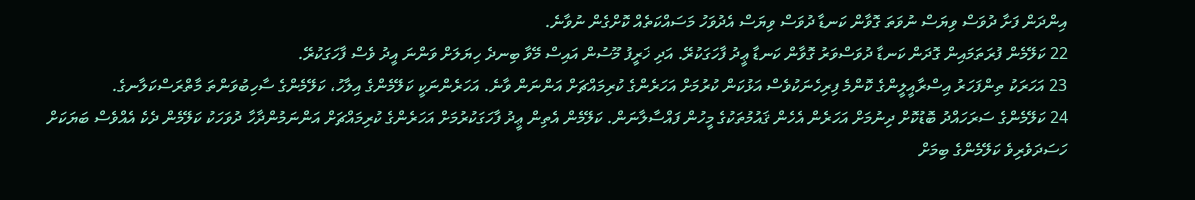އިންދަން ފަށާ ދުވަސް ވިޔަސް ނުވަތަ ގޮވާން ކަނޑާ ދުވަސް ވިޔަސް އެދުވަހު މަސައްކަތެއް ކޮށްގެން ނުވާނެ.
22 ކަލޭމެން ފުރަތަމައިން ގޮދަން ކަނޑާ ދުވަސްވަރު ގޮވާން ކަނޑާ ޢީދު ފާހަގަކުރޭ. އަދި ޚަރީފު މޫސުން އައިސް މޭވާ ބިނދެ ހިޔަލަށް ވަންނަ އީދު ވެސް ފާހަގަކުރޭ.
23 އަހަރަކު ތިންފަހަރު އިސްރާއީލީންގެ ކޮންމެ ފިރިހެނަކުވެސް އަޅުކަން ކުރުމަށް އަހަރެންގެ ކުރިމައްޗަށް އަންނަން ވާނެ. އަހަރެންނަކީ ކަލޭމެންގެ އިލާހު، ކަލޭމެންގެ ސާހިބުވަންތަ މާތްރަސްކަލާނގެ.
24 ކަލޭމެންގެ ސަރަހައްދު ބޮޑުކޮށް ދިނުމަށް އަހަރެން އެހެން ޤައުމުތަކުގެ މީހުން ފައްސާލާނަން. ކަލޭމެން އެތިން ޢީދު ފާހަގަކުރުމަށް އަހަރެންގެ ކުރިމައްޗަށް އަންނަމުންދާހާ ދުވަހަކު ކަލޭމެން ދެކެ އެއްވެސް ބަޔަކަށް ހަސަދަވެރިވެ ކަލޭމެންގެ ބިމަށް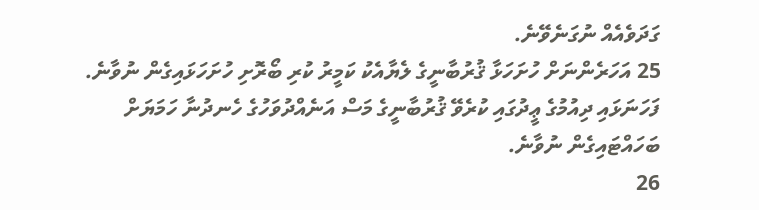ގަދަވެއެއް ނުގަނެވޭނެ.
25 އަހަރެންނަށް ހުށަހަޅާ ޤުރުބާނީގެ ލެޔާއެކު ކަމީރު ކުރި ބޯރޮށި ހުށަހަޅައިގެން ނުވާނެ. ފަހަނަޅައި ދިއުމުގެ ޢީދުގައި ކުރެވޭ ޤުރުބާނީގެ މަސް އަނެއްދުވަހުގެ ހެނދުނާ ހަމަޔަށް ބަހައްޓައިގެން ނުވާނެ.
26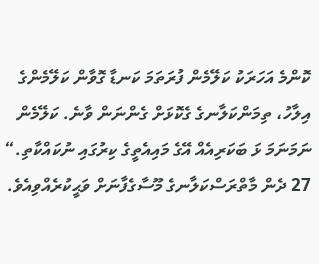ކޮންމެ އަހަރަކު ކަލޭމެން ފުރަތަމަ ކަނޑާ ގޮވާން ކަލޭމެންގެ އިލާހު، ތިމަންކަލާނގެ ގެކޮޅަށް ގެންނަން ވާނެ. ކަލޭމެން ނަމަނަމަ ޅަ ބަކަރިއެއް އޭގެ މައިއެތީގެ ކިރުގައި ނުކައްކާތި.“
27 ދެން މާތްރަސްކަލާނގެ މޫސާގެފާނަށް ވަޙީކުރެއްވިއެވެ.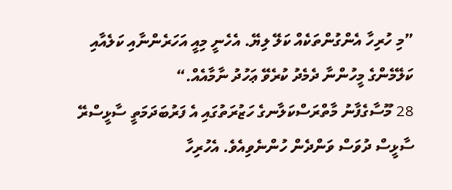”މި ހުރިހާ އެންގުންތަކެއް ކަލޭ ލިޔޭ. އެހެނީ މިއީ އަހަރެންނާއި ކަލެއާއި ކަލޭމެންގެ މީހުންނާ ދެމެދު ކުރެވޭ ޢަހުދު ނާމާއެއް.“
28 މޫސާގެފާނު މާތްރަސްކަލާނގެ ހަޒުރަތުގައި އެ ފަރުބަދަމަތީ ސާޅީސްރޭ ސާޅީސް ދުވަސް ވަންދެން ހުންނެވިއެވެ. އެހުރިހާ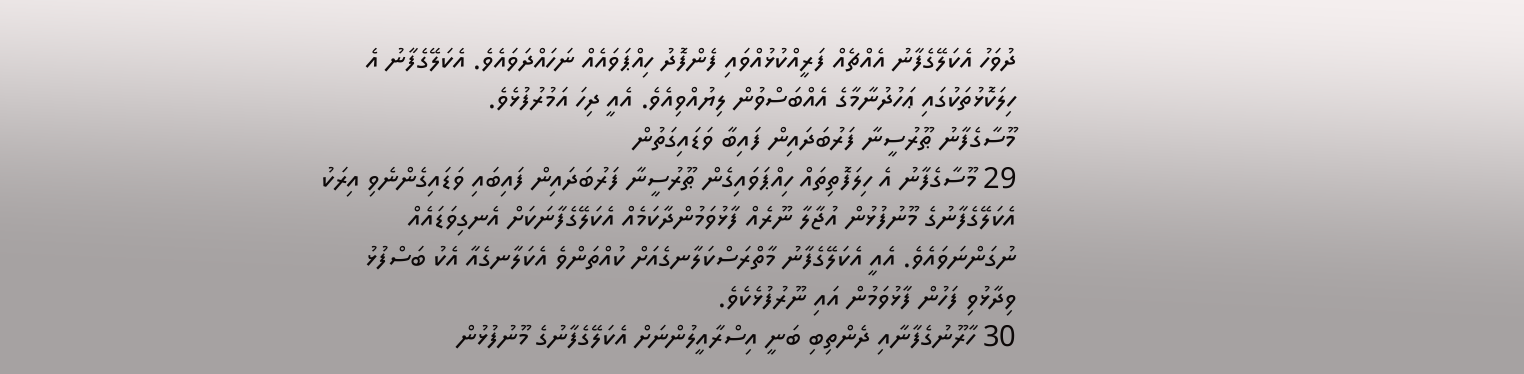ދުވަހު އެކަލޭގެފާނު އެއްޗެއް ފަރީއްކުޅުއްވައި ފެންފޮދު ހިއްޕަވައެއް ނަހައްދަވައެވެ. އެކަލޭގެފާނު އެ ހިލަކޮޅުތަކުގައި ޢަހުދުނާމާގެ އެއްބަސްވުން ލިޔުއްވިއެވެ. އެއީ ދިހަ އަމުރުފުޅެވެ.
މޫސާގެފާނު ޠޫރުސީނާ ފަރުބަދައިން ފައިބާ ވަޑައިގަތުން
29 މޫސާގެފާނު އެ ހިލަފޮތިތައް ހިއްޕަވައިގެން ޠޫރުސީނާ ފަރުބަދައިން ފައިބައި ވަޑައިގެންނެވި އިރަކު އެކަލޭގެފާނުގެ މޫނުފުޅުން އުޖާލާ ނޫރެއް ފާޅުވަމުންދާކަމެއް އެކަލޭގެފާނަކަށް އެނގިވަޑައެއް ނުގަންނަވައެވެ. އެއީ އެކަލޭގެފާނު މާތްރަސްކަލާނގެއަށް ކުއްތަންވެ އެކަލާނގެއާ އެކު ބަސްފުޅު ވިދާޅުވި ފަހުން ފާޅުވަމުން އައި ނޫރުފުޅެކެވެ.
30 ހާރޫނުގެފާނާއި ދެންތިބި ބަނީ އިސްރާއީލުންނަށް އެކަލޭގެފާނުގެ މޫނުފުޅުން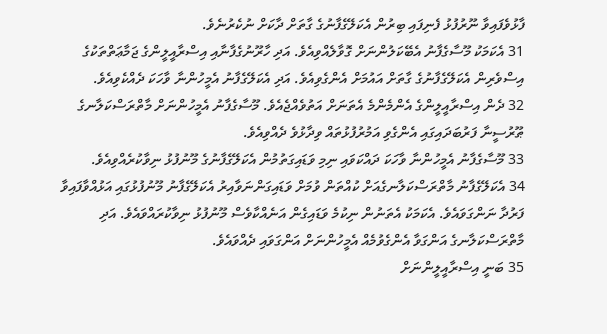ފާޅުވެފައިވާ ނޫރުފުޅު ފެނިފައި ބިރުން އެކަލޭގެފާނުގެ ގާތަށް ދާކަށް ނުކެރުނެވެ.
31 އެކަމަކު މޫސާގެފާނު އެބޭކަލުންނަށް ގޮވާލެއްވިއެވެ. އަދި ހާރޫނުގެފާނާއި އިސްރާއީލީންގެ ޖަމާޢަތްތަކުގެ އިސްވެރިން އެކަލޭގެފާނުގެ ގާތަށް އައުމަށް އެންގެވިއެވެ. އަދި އެކަލޭގެފާނު އެމީހުންނާ ވާހަކަ ދެއްކެވިއެވެ.
32 ދެން އިސްރާއީލީންގެ އެންމެންމެ އެތަނަށް އަތުވެއްޖެއެވެ. މޫސާގެފާނު އެމީހުންނަށް މާތްރަސްކަލާނގެ ޠޫރުސީނާ ފަރުބަދައިގައި އެންގެވި އަމުރުފުޅުތައް ވިދާޅުވެ ދެއްވިއެވެ.
33 މޫސާގެފާނު އެމީހުންނާ ވާހަކަ ދައްކަވައި ނިމި ވަޑައިގަތުމުން އެކަލޭގެފާނުގެ މޫނުފުޅު ނިވާކުރެއްވިއެވެ.
34 އެކަލޭގެފާނު މާތްރަސްކަލާނގެއަށް ކުއްތަން ވުމަށް ވަޑައިގަންނަވާއިރު އެކަލޭގެފާނު މޫނުފުޅުގައި އަޅުއްވާފައިވާ ފަރުދާ ނަންގަވައެވެ. އެކަމަކު އެތަނުން ނިކުމެ ވަޑައިގެން އަނެއްކާވެސް މޫނުފުޅު ނިވާކުރައްވައެވެ. އަދި މާތްރަސްކަލާނގެ އަންގަވާ އެންގެވުމެއް އެމީހުންނަށް އަންގަވައި ދެއްވައެވެ.
35 ބަނީ އިސްރާއީލީންނަށް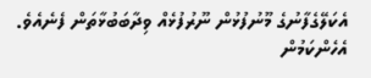އެކަލޭގެފާނުގެ މޫނުފުޅުން ނޫރުފުޅެއް ވިދާބަބުޅާތަން ފެނެއެވެ. އެހެންކަމުން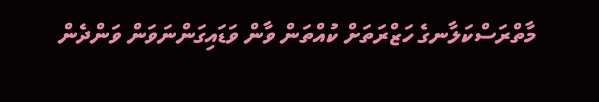މާތްރަސްކަލާނގެ ހަޒްރަތަށް ކުއްތަން ވާން ވަޑައިގަންނަވަން ވަންދެން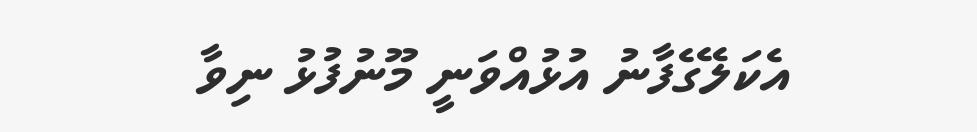އެކަލޭގެފާނު އުޅުއްވަނީ މޫނުފުޅު ނިވާ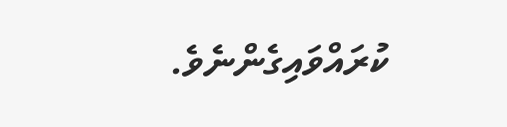ކުރައްވައިގެންނެވެ.